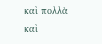καὶ πολλὰ καὶ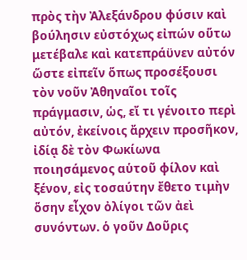πρὸς τὴν Ἀλεξάνδρου φύσιν καὶ βούλησιν εὐστόχως εἰπών οὕτω μετέβαλε καὶ κατεπράϋνεν αὐτόν ὥστε εἰπεῖν ὅπως προσέξουσι τὸν νοῦν Ἀθηναῖοι τοῖς πράγμασιν, ὡς, εἴ τι γένοιτο περὶ αὐτόν, ἐκείνοις ἄρχειν προσῆκον, ἰδίᾳ δὲ τὸν Φωκίωνα ποιησάμενος αὑτοῦ φίλον καὶ ξένον, εἰς τοσαύτην ἔθετο τιμὴν ὅσην εἶχον ὀλίγοι τῶν ἀεὶ συνόντων. ὁ γοῦν Δοῦρις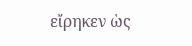εἴρηκεν ὡς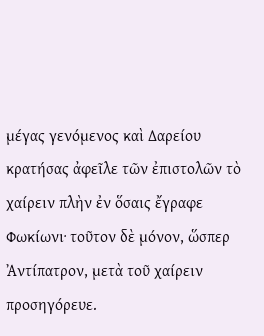μέγας γενόμενος καὶ Δαρείου κρατήσας ἀφεῖλε τῶν ἐπιστολῶν τὸ χαίρειν πλὴν ἐν ὅσαις ἔγραφε Φωκίωνι· τοῦτον δὲ μόνον, ὥσπερ Ἀντίπατρον, μετὰ τοῦ χαίρειν προσηγόρευε.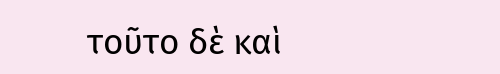τοῦτο δὲ καὶ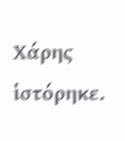Χάρης ἱστόρηκε.